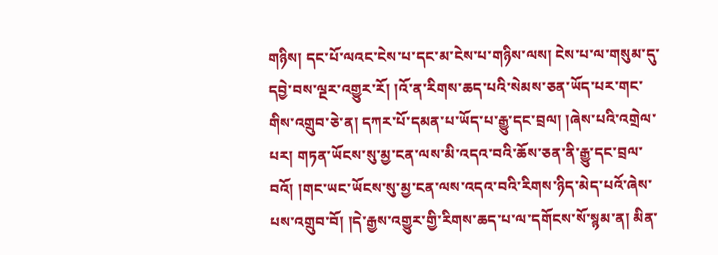གཉིས། དང་པོ་ལའང་ངེས་པ་དང་མ་ངེས་པ་གཉིས་ལས། ངེས་པ་ལ་གསུམ་དུ་དབྱེ་བས་ལྔར་འགྱུར་རོ། །འོ་ན་རིགས་ཆད་པའི་སེམས་ཅན་ཡོད་པར་གང་གིས་འགྲུབ་ཅེ་ན། དཀར་པོ་དམན་པ་ཡོད་པ་རྒྱུ་དང་བྲལ། །ཞེས་པའི་འགྲེལ་པར། གཏན་ཡོངས་སུ་མྱ་ངན་ལས་མི་འདའ་བའི་ཆོས་ཅན་ནི་རྒྱུ་དང་བྲལ་བའོ། །གང་ཡང་ཡོངས་སུ་མྱ་ངན་ལས་འདའ་བའི་རིགས་ཉིད་མེད་པའོ་ཞེས་པས་འགྲུབ་བོ། །དེ་རྒྱས་འགྱུར་གྱི་རིགས་ཆད་པ་ལ་དགོངས་སོ་སྙམ་ན། མིན་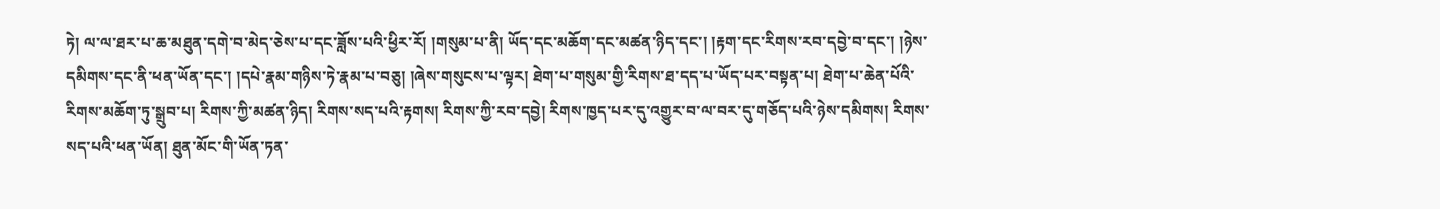ཏེ། ལ་ལ་ཐར་པ་ཆ་མཐུན་དགེ་བ་མེད་ཅེས་པ་དང་ཟློས་པའི་ཕྱིར་རོ། །གསུམ་པ་ནི། ཡོད་དང་མཆོག་དང་མཚན་ཉིད་དང་། །རྟག་དང་རིགས་རབ་དབྱེ་བ་དང་། །ཉེས་དམིགས་དང་ནི་ཕན་ཡོན་དང་། །དཔེ་རྣམ་གཉིས་ཏེ་རྣམ་པ་བཅུ། །ཞེས་གསུངས་པ་ལྟར། ཐེག་པ་གསུམ་གྱི་རིགས་ཐ་དད་པ་ཡོད་པར་བསྟན་པ། ཐེག་པ་ཆེན་པོའི་རིགས་མཆོག་ཏུ་སྒྲུབ་པ། རིགས་ཀྱི་མཚན་ཉིད། རིགས་སད་པའི་རྟགས། རིགས་ཀྱི་རབ་དབྱེ། རིགས་ཁྱད་པར་དུ་འགྱུར་བ་ལ་བར་དུ་གཅོད་པའི་ཉེས་དམིགས། རིགས་སད་པའི་ཕན་ཡོན། ཐུན་མོང་གི་ཡོན་ཏན་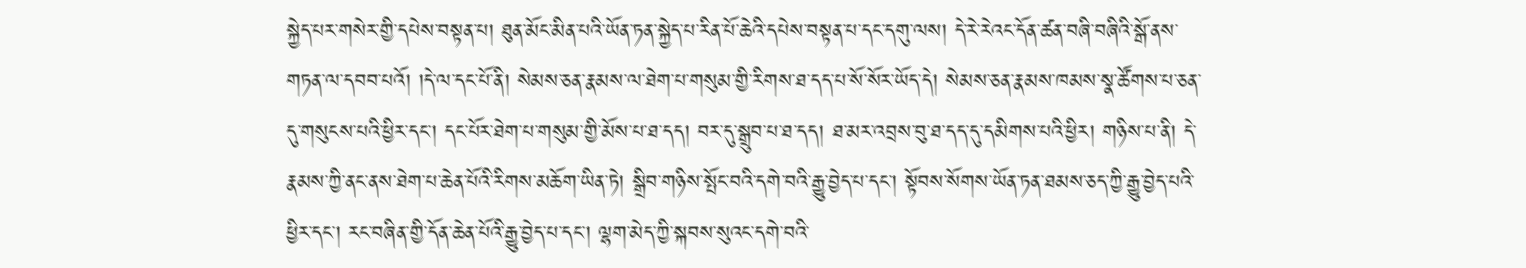སྐྱེད་པར་གསེར་གྱི་དཔེས་བསྟན་པ། ཐུན་མོང་མིན་པའི་ཡོན་ཏན་སྐྱེད་པ་རིན་པོ་ཆེའི་དཔེས་བསྟན་པ་དང་དགུ་ལས། དེ་རེ་རེའང་དོན་ཚན་བཞི་བཞིའི་སྒོ་ནས་གཏན་ལ་དབབ་པའོ། །དེ་ལ་དང་པོ་ནི། སེམས་ཅན་རྣམས་ལ་ཐེག་པ་གསུམ་གྱི་རིགས་ཐ་དད་པ་སོ་སོར་ཡོད་དེ། སེམས་ཅན་རྣམས་ཁམས་སྣ་ཚོགས་པ་ཅན་དུ་གསུངས་པའི་ཕྱིར་དང་། དང་པོར་ཐེག་པ་གསུམ་གྱི་མོས་པ་ཐ་དད། བར་དུ་སྒྲུབ་པ་ཐ་དད། ཐ་མར་འབྲས་བུ་ཐ་དད་དུ་དམིགས་པའི་ཕྱིར། གཉིས་པ་ནི། དེ་རྣམས་ཀྱི་ནང་ནས་ཐེག་པ་ཆེན་པོའི་རིགས་མཆོག་ཡིན་ཏེ། སྒྲིབ་གཉིས་སྤོང་བའི་དགེ་བའི་རྒྱུ་བྱེད་པ་དང་། སྟོབས་སོགས་ཡོན་ཏན་ཐམས་ཅད་ཀྱི་རྒྱུ་བྱེད་པའི་ཕྱིར་དང་། རང་བཞིན་གྱི་དོན་ཆེན་པོའི་རྒྱུ་བྱེད་པ་དང་། ལྷག་མེད་ཀྱི་སྐབས་སུའང་དགེ་བའི་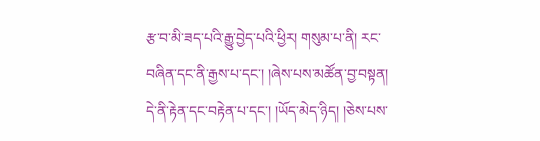རྩ་བ་མི་ཟད་པའི་རྒྱུ་བྱེད་པའི་ཕྱིར། གསུམ་པ་ནི། རང་བཞིན་དང་ནི་རྒྱས་པ་དང་། །ཞེས་པས་མཚོན་བྱ་བསྟན། དེ་ནི་རྟེན་དང་བརྟེན་པ་དང་། །ཡོད་མེད་ཉིད། །ཅེས་པས་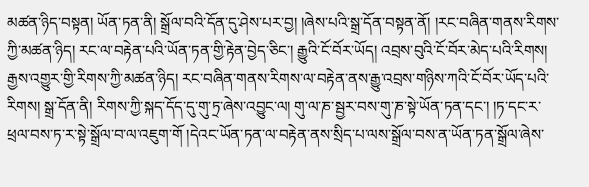མཚན་ཉིད་བསྟན། ཡོན་ཏན་ནི། སྒྲོལ་བའི་དོན་དུ་ཤེས་པར་བྱ། །ཞེས་པའི་སྒྲ་དོན་བསྟན་ནོ། །རང་བཞིན་གནས་རིགས་ཀྱི་མཚན་ཉིད། རང་ལ་བརྟེན་པའི་ཡོན་ཏན་གྱི་རྟེན་བྱེད་ཅིང་། རྒྱུའི་ངོ་བོར་ཡོད། འབྲས་བུའི་ངོ་བོར་མེད་པའི་རིགས། རྒྱས་འགྱུར་གྱི་རིགས་ཀྱི་མཚན་ཉིད། རང་བཞིན་གནས་རིགས་ལ་བརྟེན་ནས་རྒྱུ་འབྲས་གཉིས་ཀའི་ངོ་བོར་ཡོད་པའི་རིགས། སྒྲ་དོན་ནི། རིགས་ཀྱི་སྐད་དོད་དུ་གུ་ཏྲ་ཞེས་འབྱུང་ལ། གུ་ལ་ཎ་སྦྱར་བས་གུ་ཎ་སྟེ་ཡོན་ཏན་དང་། །ཏ་དང་ར་ཕྲལ་བས་ཏ་ར་སྟེ་སྒྲོལ་བ་ལ་འཇུག་གོ །དེའང་ཡོན་ཏན་ལ་བརྟེན་ནས་སྲིད་པ་ལས་སྒྲོལ་བས་ན་ཡོན་ཏན་སྒྲོལ་ཞེས་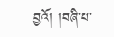བྱའོ། །བཞི་པ་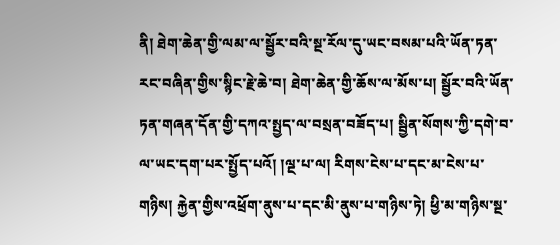ནི། ཐེག་ཆེན་གྱི་ལམ་ལ་སྦྱོར་བའི་སྔ་རོལ་དུ་ཡང་བསམ་པའི་ཡོན་ཏན་རང་བཞིན་གྱིས་སྙིང་རྗེ་ཆེ་བ། ཐེག་ཆེན་གྱི་ཆོས་ལ་མོས་པ། སྦྱོར་བའི་ཡོན་ཏན་གཞན་དོན་གྱི་དཀའ་སྤྱད་ལ་བསྲན་བཟོད་པ། སྦྱིན་སོགས་ཀྱི་དགེ་བ་ལ་ཡང་དག་པར་སྤྱོད་པའོ། །ལྔ་པ་ལ། རིགས་ངེས་པ་དང་མ་ངེས་པ་གཉིས། རྐྱེན་གྱིས་འཕྲོག་ནུས་པ་དང་མི་ནུས་པ་གཉིས་ཏེ། ཕྱི་མ་གཉིས་སྔ་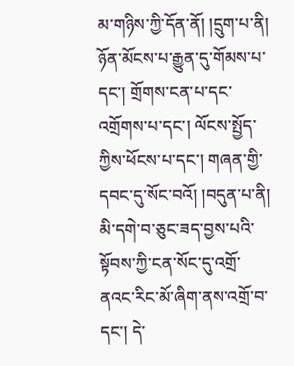མ་གཉིས་ཀྱི་དོན་ནོ། །དྲུག་པ་ནི། ཉོན་མོངས་པ་རྒྱུན་དུ་གོམས་པ་དང་། གྲོགས་ངན་པ་དང་འགྲོགས་པ་དང་། ལོངས་སྤྱོད་ཀྱིས་ཕོངས་པ་དང་། གཞན་གྱི་དབང་དུ་སོང་བའོ། །བདུན་པ་ནི། མི་དགེ་བ་ཅུང་ཟད་བྱས་པའི་སྟོབས་ཀྱི་ངན་སོང་དུ་འགྲོ་ནའང་རིང་མོ་ཞིག་ནས་འགྲོ་བ་དང་། དེ་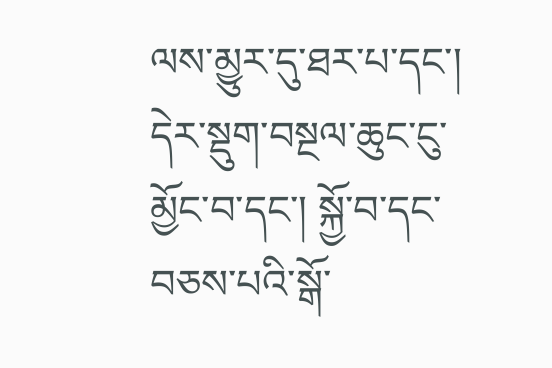ལས་མྱུར་དུ་ཐར་པ་དང་། དེར་སྡུག་བསྔལ་ཆུང་ངུ་མྱོང་བ་དང་། སྐྱོ་བ་དང་བཅས་པའི་སྒོ་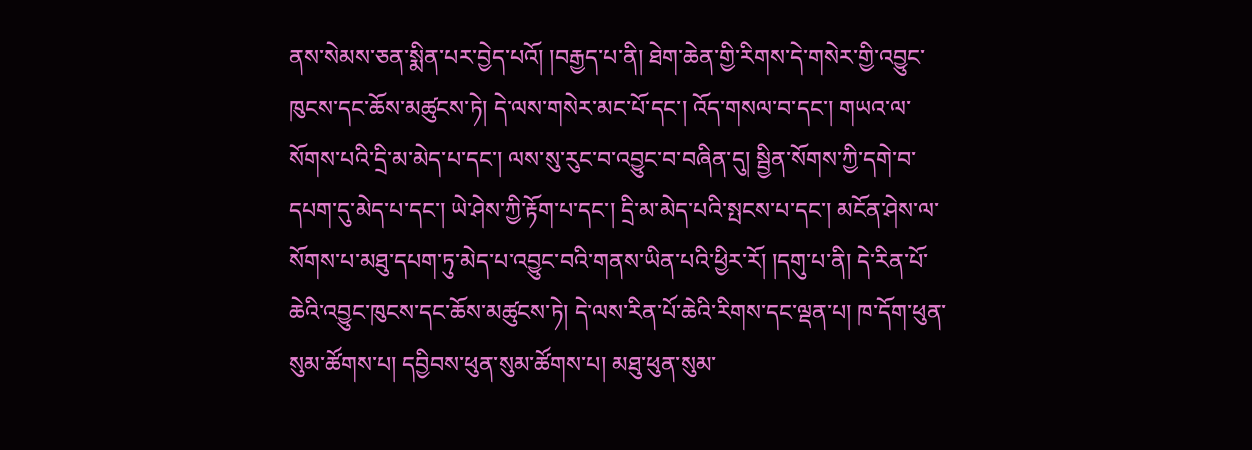ནས་སེམས་ཅན་སྨིན་པར་བྱེད་པའོ། །བརྒྱད་པ་ནི། ཐེག་ཆེན་གྱི་རིགས་དེ་གསེར་གྱི་འབྱུང་ཁུངས་དང་ཆོས་མཚུངས་ཏེ། དེ་ལས་གསེར་མང་པོ་དང་། འོད་གསལ་བ་དང་། གཡའ་ལ་སོགས་པའི་དྲི་མ་མེད་པ་དང་། ལས་སུ་རུང་བ་འབྱུང་བ་བཞིན་དུ། སྦྱིན་སོགས་ཀྱི་དགེ་བ་དཔག་དུ་མེད་པ་དང་། ཡེ་ཤེས་ཀྱི་རྟོག་པ་དང་། དྲི་མ་མེད་པའི་སྤངས་པ་དང་། མངོན་ཤེས་ལ་སོགས་པ་མཐུ་དཔག་ཏུ་མེད་པ་འབྱུང་བའི་གནས་ཡིན་པའི་ཕྱིར་རོ། །དགུ་པ་ནི། དེ་རིན་པོ་ཆེའི་འབྱུང་ཁུངས་དང་ཆོས་མཚུངས་ཏེ། དེ་ལས་རིན་པོ་ཆེའི་རིགས་དང་ལྡན་པ། ཁ་དོག་ཕུན་སུམ་ཚོགས་པ། དབྱིབས་ཕུན་སུམ་ཚོགས་པ། མཐུ་ཕུན་སུམ་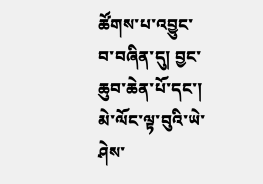ཚོགས་པ་འབྱུང་བ་བཞིན་དུ། བྱང་ཆུབ་ཆེན་པོ་དང་། མེ་ལོང་ལྟ་བུའི་ཡེ་ཤེས་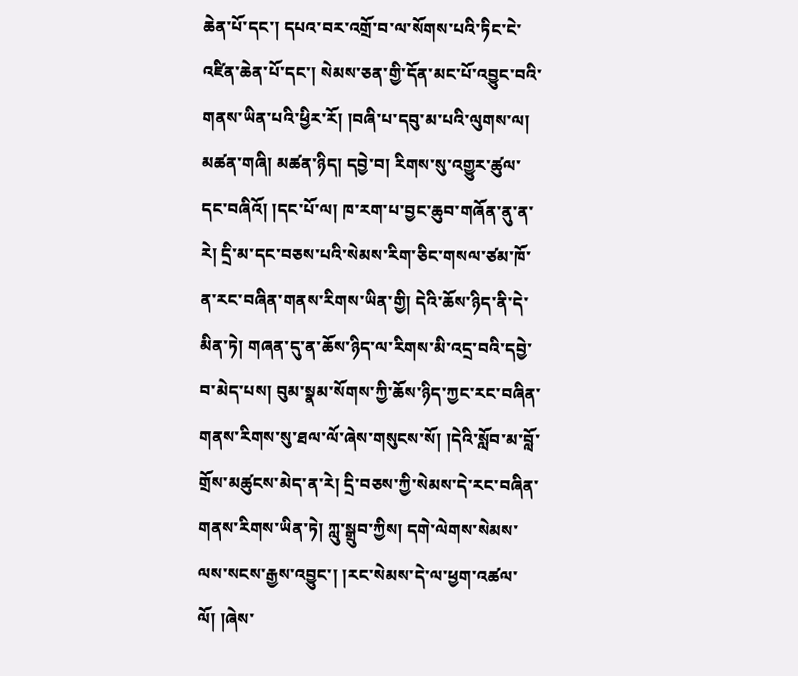ཆེན་པོ་དང་། དཔའ་བར་འགྲོ་བ་ལ་སོགས་པའི་ཏིང་ངེ་འཛིན་ཆེན་པོ་དང་། སེམས་ཅན་གྱི་དོན་མང་པོ་འབྱུང་བའི་གནས་ཡིན་པའི་ཕྱིར་རོ། །བཞི་པ་དབུ་མ་པའི་ལུགས་ལ། མཚན་གཞི། མཚན་ཉིད། དབྱེ་བ། རིགས་སུ་འགྱུར་ཚུལ་དང་བཞིའོ། །དང་པོ་ལ། ཁ་རག་པ་བྱང་ཆུབ་གཞོན་ནུ་ན་རེ། དྲི་མ་དང་བཅས་པའི་སེམས་རིག་ཅིང་གསལ་ཙམ་ཁོ་ན་རང་བཞིན་གནས་རིགས་ཡིན་གྱི། དེའི་ཆོས་ཉིད་ནི་དེ་མིན་ཏེ། གཞན་དུ་ན་ཆོས་ཉིད་ལ་རིགས་མི་འདྲ་བའི་དབྱེ་བ་མེད་པས། བུམ་སྣམ་སོགས་ཀྱི་ཆོས་ཉིད་ཀྱང་རང་བཞིན་གནས་རིགས་སུ་ཐལ་ལོ་ཞེས་གསུངས་སོ། །དེའི་སློབ་མ་བློ་གྲོས་མཚུངས་མེད་ན་རེ། དྲི་བཅས་ཀྱི་སེམས་དེ་རང་བཞིན་གནས་རིགས་ཡིན་ཏེ། ཀླུ་སྒྲུབ་ཀྱིས། དགེ་ལེགས་སེམས་ལས་སངས་རྒྱས་འབྱུང་། །རང་སེམས་དེ་ལ་ཕྱག་འཚལ་ལོ། །ཞེས་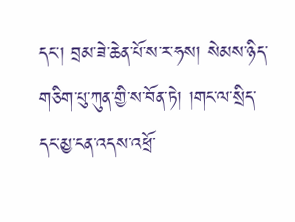དང་། བྲམ་ཟེ་ཆེན་པོ་ས་ར་ཧས། སེམས་ཉིད་གཅིག་པུ་ཀུན་གྱི་ས་བོན་ཏེ། །གང་ལ་སྲིད་དང་མྱ་ངན་འདས་འཕྲོ་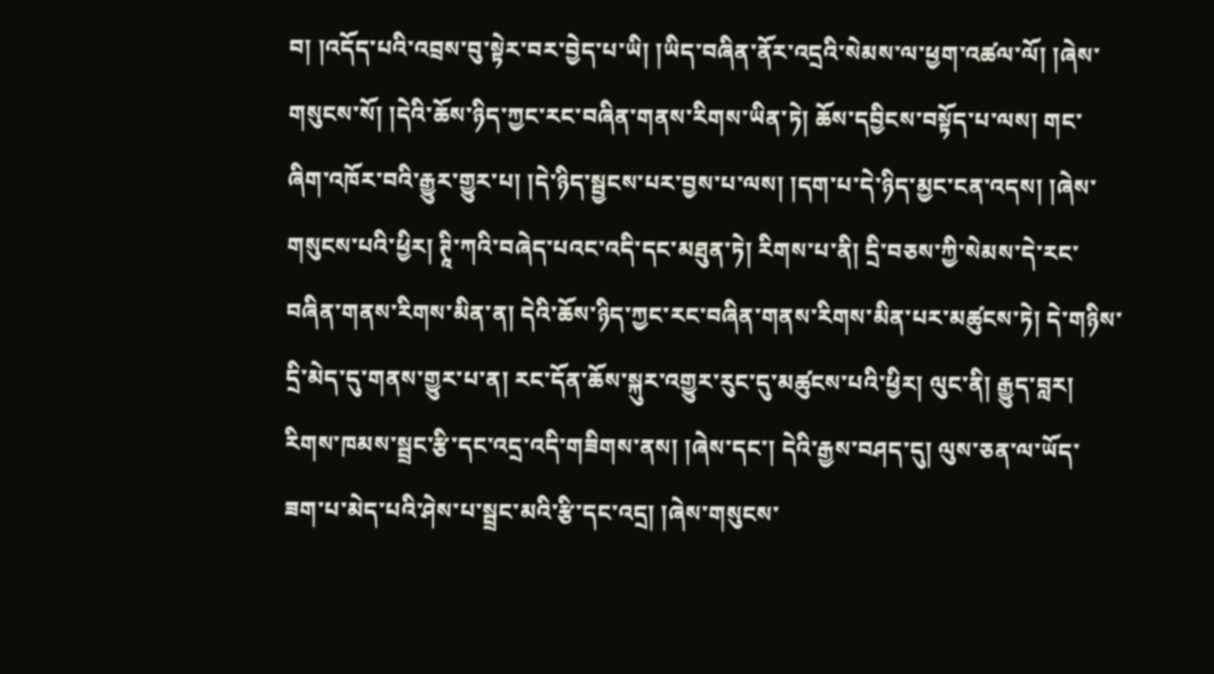བ། །འདོད་པའི་འབྲས་བུ་སྟེར་བར་བྱེད་པ་ཡི། །ཡིད་བཞིན་ནོར་འདྲའི་སེམས་ལ་ཕྱག་འཚལ་ལོ། །ཞེས་གསུངས་སོ། །དེའི་ཆོས་ཉིད་ཀྱང་རང་བཞིན་གནས་རིགས་ཡིན་ཏེ། ཆོས་དབྱིངས་བསྟོད་པ་ལས། གང་ཞིག་འཁོར་བའི་རྒྱུར་གྱུར་པ། །དེ་ཉིད་སྦྱངས་པར་བྱས་པ་ལས། །དག་པ་དེ་ཉིད་མྱང་ངན་འདས། །ཞེས་གསུངས་པའི་ཕྱིར། ཊཱི་ཀའི་བཞེད་པའང་འདི་དང་མཐུན་ཏེ། རིགས་པ་ནི། དྲི་བཅས་ཀྱི་སེམས་དེ་རང་བཞིན་གནས་རིགས་མིན་ན། དེའི་ཆོས་ཉིད་ཀྱང་རང་བཞིན་གནས་རིགས་མིན་པར་མཚུངས་ཏེ། དེ་གཉིས་དྲི་མེད་དུ་གནས་གྱུར་པ་ན། རང་དོན་ཆོས་སྐུར་འགྱུར་རུང་དུ་མཚུངས་པའི་ཕྱིར། ལུང་ནི། རྒྱུད་བླར། རིགས་ཁམས་སྦྲང་རྩི་དང་འདྲ་འདི་གཟིགས་ནས། །ཞེས་དང་། དེའི་རྒྱས་བཤད་དུ། ལུས་ཅན་ལ་ཡོད་ཟག་པ་མེད་པའི་ཤེས་པ་སྦྲང་མའི་རྩི་དང་འདྲ། །ཞེས་གསུངས་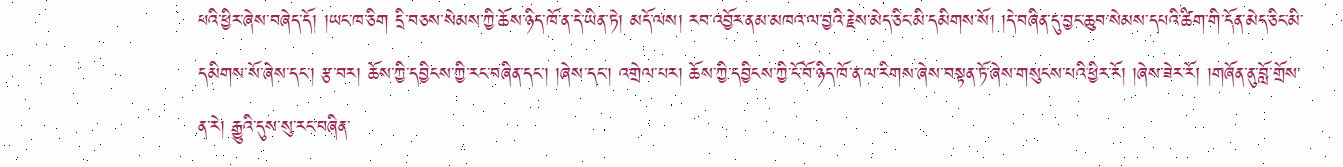པའི་ཕྱིར་ཞེས་བཞེད་དོ། །ཡང་ཁ་ཅིག དྲི་བཅས་སེམས་ཀྱི་ཆོས་ཉིད་ཁོ་ན་དེ་ཡིན་ཏེ། མདོ་ལས། རབ་འབྱོར་ནམ་མཁའ་ལ་བྱའི་རྗེས་མེད་ཅིང་མི་དམིགས་སོ། །དེ་བཞིན་དུ་བྱང་ཆུབ་སེམས་དཔའི་ཚིག་གི་དོན་མེད་ཅིང་མི་དམིགས་སོ་ཞེས་དང་། རྩ་བར། ཆོས་ཀྱི་དབྱིངས་ཀྱི་རང་བཞིན་དང་། །ཞེས་དང་། འགྲེལ་པར། ཆོས་ཀྱི་དབྱིངས་ཀྱི་ངོ་བོ་ཉིད་ཁོ་ན་ལ་རིགས་ཞེས་བསྟན་ཏོ་ཞེས་གསུངས་པའི་ཕྱིར་རོ། །ཞེས་ཟེར་རོ། །གཞོན་ནུ་བློ་གྲོས་ན་རེ། རྒྱུའི་དུས་སུ་རང་བཞིན་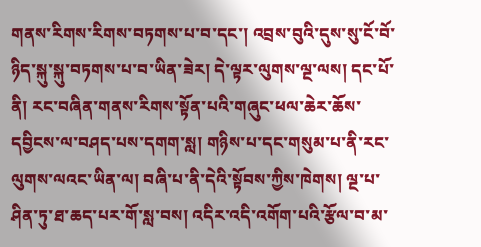གནས་རིགས་རིགས་བཏགས་པ་བ་དང་། འབྲས་བུའི་དུས་སུ་ངོ་བོ་ཉིད་སྐུ་སྐུ་བཏགས་པ་བ་ཡིན་ཟེར། དེ་ལྟར་ལུགས་ལྔ་ལས། དང་པོ་ནི། རང་བཞིན་གནས་རིགས་སྟོན་པའི་གཞུང་ཕལ་ཆེར་ཆོས་དབྱིངས་ལ་བཤད་པས་དགག་སླ། གཉིས་པ་དང་གསུམ་པ་ནི་རང་ལུགས་ལའང་ཡིན་ལ། བཞི་པ་ནི་དེའི་སྟོབས་ཀྱིས་ཁེགས། ལྔ་པ་ཤིན་ཏུ་ཐ་ཆད་པར་གོ་སླ་བས། འདིར་འདི་འགོག་པའི་རྩོལ་བ་མ་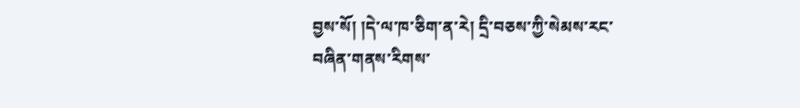བྱས་སོ། །དེ་ལ་ཁ་ཅིག་ན་རེ། དྲི་བཅས་ཀྱི་སེམས་རང་བཞིན་གནས་རིགས་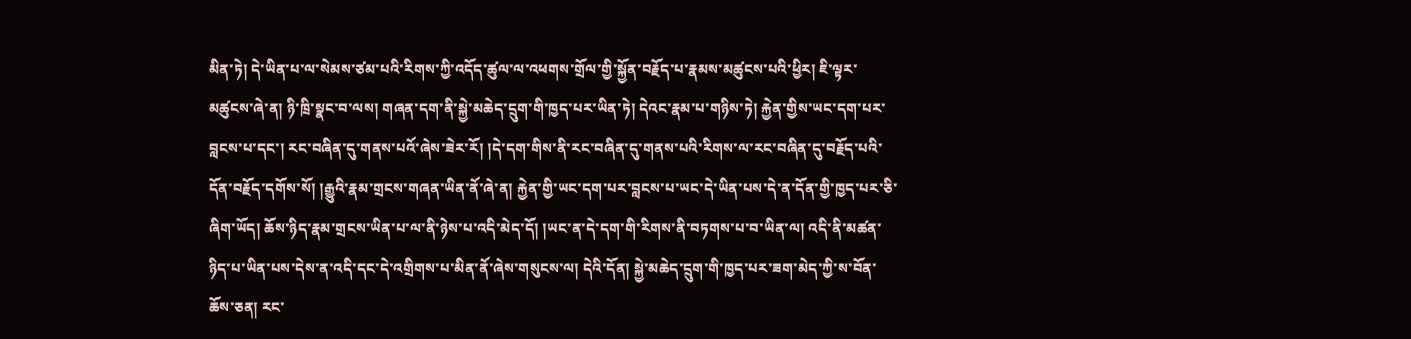མིན་ཏེ། དེ་ཡིན་པ་ལ་སེམས་ཙམ་པའི་རིགས་ཀྱི་འདོད་ཚུལ་ལ་འཕགས་གྲོལ་གྱི་སྐྱོན་བརྗོད་པ་རྣམས་མཚུངས་པའི་ཕྱིར། ཇི་ལྟར་མཚུངས་ཞེ་ན། ཉི་ཁྲི་སྣང་བ་ལས། གཞན་དག་ནི་སྐྱེ་མཆེད་དྲུག་གི་ཁྱད་པར་ཡིན་ཏེ། དེའང་རྣམ་པ་གཉིས་ཏེ། རྐྱེན་གྱིས་ཡང་དག་པར་བླངས་པ་དང་། རང་བཞིན་དུ་གནས་པའོ་ཞེས་ཟེར་རོ། །དེ་དག་གིས་ནི་རང་བཞིན་དུ་གནས་པའི་རིགས་ལ་རང་བཞིན་དུ་བརྗོད་པའི་དོན་བརྗོད་དགོས་སོ། །རྒྱུའི་རྣམ་གྲངས་གཞན་ཡིན་ནོ་ཞེ་ན། རྐྱེན་གྱི་ཡང་དག་པར་བླངས་པ་ཡང་དེ་ཡིན་པས་དེ་ན་དོན་གྱི་ཁྱད་པར་ཅི་ཞིག་ཡོད། ཆོས་ཉིད་རྣམ་གྲངས་ཡིན་པ་ལ་ནི་ཉེས་པ་འདི་མེད་དོ། །ཡང་ན་དེ་དག་གི་རིགས་ནི་བཏགས་པ་བ་ཡིན་ལ། འདི་ནི་མཚན་ཉིད་པ་ཡིན་པས་དེས་ན་འདི་དང་དེ་འགྲིགས་པ་མིན་ནོ་ཞེས་གསུངས་ལ། དེའི་དོན། སྐྱེ་མཆེད་དྲུག་གི་ཁྱད་པར་ཟག་མེད་ཀྱི་ས་བོན་ཆོས་ཅན། རང་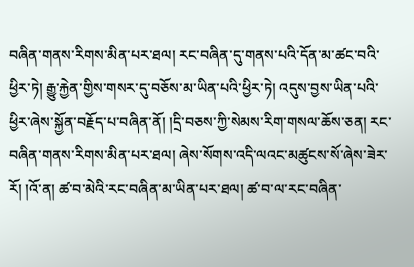བཞིན་གནས་རིགས་མིན་པར་ཐལ། རང་བཞིན་དུ་གནས་པའི་དོན་མ་ཚང་བའི་ཕྱིར་ཏེ། རྒྱུ་རྐྱེན་གྱིས་གསར་དུ་བཅོས་མ་ཡིན་པའི་ཕྱིར་ཏེ། འདུས་བྱས་ཡིན་པའི་ཕྱིར་ཞེས་སྐྱོན་བརྗོད་པ་བཞིན་ནོ། །དྲི་བཅས་ཀྱི་སེམས་རིག་གསལ་ཆོས་ཅན། རང་བཞིན་གནས་རིགས་མིན་པར་ཐལ། ཞེས་སོགས་འདི་ལའང་མཚུངས་སོ་ཞེས་ཟེར་རོ། །འོ་ན། ཚ་བ་མེའི་རང་བཞིན་མ་ཡིན་པར་ཐལ། ཚ་བ་ལ་རང་བཞིན་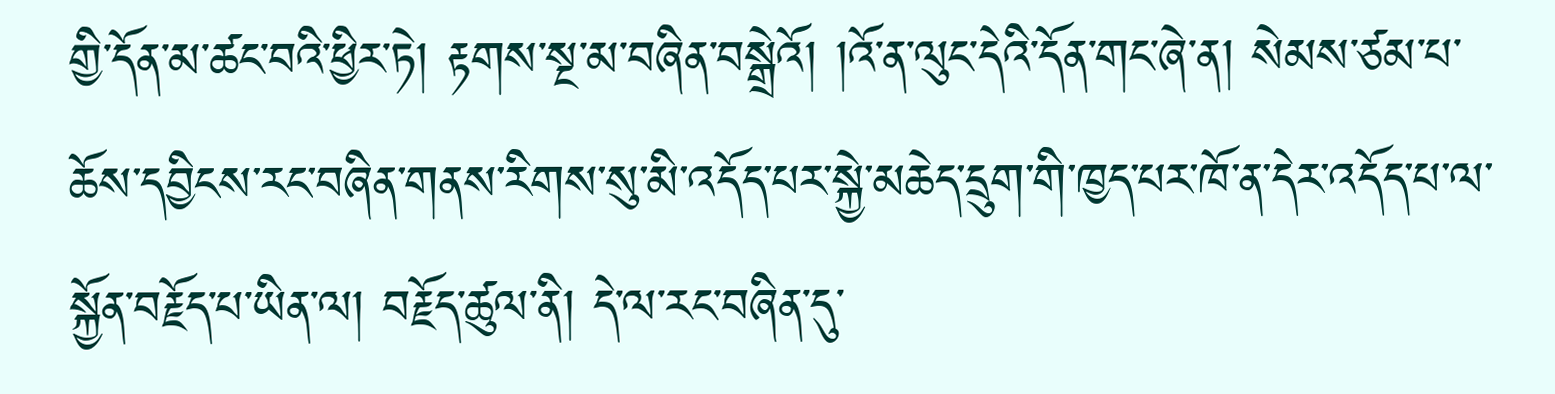གྱི་དོན་མ་ཚང་བའི་ཕྱིར་ཏེ། རྟགས་སྔ་མ་བཞིན་བསྒྲེའོ། །འོ་ན་ལུང་དེའི་དོན་གང་ཞེ་ན། སེམས་ཙམ་པ་ཆོས་དབྱིངས་རང་བཞིན་གནས་རིགས་སུ་མི་འདོད་པར་སྐྱེ་མཆེད་དྲུག་གི་ཁྱད་པར་ཁོ་ན་དེར་འདོད་པ་ལ་སྐྱོན་བརྗོད་པ་ཡིན་ལ། བརྗོད་ཚུལ་ནི། དེ་ལ་རང་བཞིན་དུ་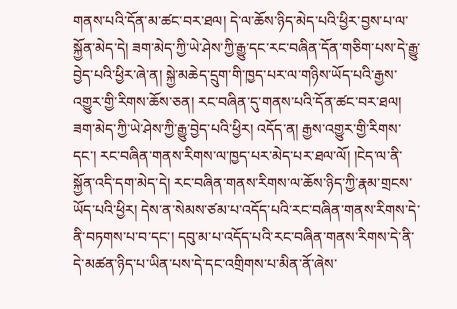གནས་པའི་དོན་མ་ཚང་བར་ཐལ། དེ་ལ་ཆོས་ཉིད་མེད་པའི་ཕྱིར་བྱས་པ་ལ་སྐྱོན་མེད་དེ། ཟག་མེད་ཀྱི་ཡེ་ཤེས་ཀྱི་རྒྱུ་དང་རང་བཞིན་དོན་གཅིག་པས་དེ་རྒྱུ་བྱེད་པའི་ཕྱིར་ཞེ་ན། སྐྱེ་མཆེད་དྲུག་གི་ཁྱད་པར་ལ་གཉིས་ཡོད་པའི་རྒྱས་འགྱུར་གྱི་རིགས་ཆོས་ཅན། རང་བཞིན་དུ་གནས་པའི་དོན་ཚང་བར་ཐལ། ཟག་མེད་ཀྱི་ཡེ་ཤེས་ཀྱི་རྒྱུ་བྱེད་པའི་ཕྱིར། འདོད་ན། རྒྱས་འགྱུར་གྱི་རིགས་དང་། རང་བཞིན་གནས་རིགས་ལ་ཁྱད་པར་མེད་པར་ཐལ་ལོ། །ངེད་ལ་ནི་སྐྱོན་འདི་དག་མེད་དེ། རང་བཞིན་གནས་རིགས་ལ་ཆོས་ཉིད་ཀྱི་རྣམ་གྲངས་ཡོད་པའི་ཕྱིར། དེས་ན་སེམས་ཙམ་པ་འདོད་པའི་རང་བཞིན་གནས་རིགས་དེ་ནི་བཏགས་པ་བ་དང་། དབུ་མ་པ་འདོད་པའི་རང་བཞིན་གནས་རིགས་དེ་ནི་དེ་མཚན་ཉིད་པ་ཡིན་པས་དེ་དང་འགྲིགས་པ་མིན་ནོ་ཞེས་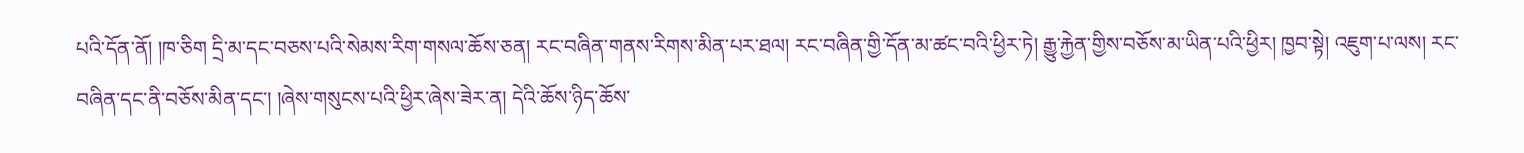པའི་དོན་ནོ། །ཁ་ཅིག དྲི་མ་དང་བཅས་པའི་སེམས་རིག་གསལ་ཆོས་ཅན། རང་བཞིན་གནས་རིགས་མིན་པར་ཐལ། རང་བཞིན་གྱི་དོན་མ་ཚང་བའི་ཕྱིར་ཏེ། རྒྱུ་རྐྱེན་གྱིས་བཅོས་མ་ཡིན་པའི་ཕྱིར། ཁྱབ་སྟེ། འཇུག་པ་ལས། རང་བཞིན་དང་ནི་བཅོས་མིན་དང་། །ཞེས་གསུངས་པའི་ཕྱིར་ཞེས་ཟེར་ན། དེའི་ཆོས་ཉིད་ཆོས་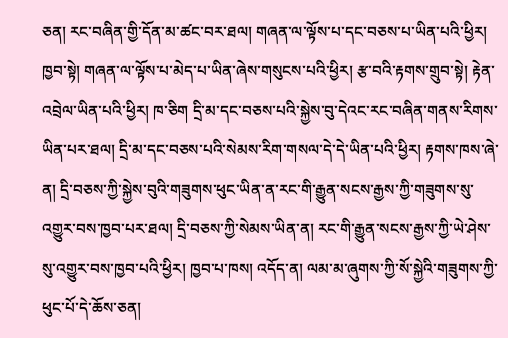ཅན། རང་བཞིན་གྱི་དོན་མ་ཚང་བར་ཐལ། གཞན་ལ་ལྟོས་པ་དང་བཅས་པ་ཡིན་པའི་ཕྱིར། ཁྱབ་སྟེ། གཞན་ལ་ལྟོས་པ་མེད་པ་ཡིན་ཞེས་གསུངས་པའི་ཕྱིར། རྩ་བའི་རྟགས་གྲུབ་སྟེ། རྟེན་འབྲེལ་ཡིན་པའི་ཕྱིར། ཁ་ཅིག དྲི་མ་དང་བཅས་པའི་སྐྱེས་བུ་དེའང་རང་བཞིན་གནས་རིགས་ཡིན་པར་ཐལ། དྲི་མ་དང་བཅས་པའི་སེམས་རིག་གསལ་དེ་དེ་ཡིན་པའི་ཕྱིར། རྟགས་ཁས་ཞེ་ན། དྲི་བཅས་ཀྱི་སྐྱེས་བུའི་གཟུགས་ཕུང་ཡིན་ན་རང་གི་རྒྱུན་སངས་རྒྱས་ཀྱི་གཟུགས་སུ་འགྱུར་བས་ཁྱབ་པར་ཐལ། དྲི་བཅས་ཀྱི་སེམས་ཡིན་ན། རང་གི་རྒྱུན་སངས་རྒྱས་ཀྱི་ཡེ་ཤེས་སུ་འགྱུར་བས་ཁྱབ་པའི་ཕྱིར། ཁྱབ་པ་ཁས། འདོད་ན། ལམ་མ་ཞུགས་ཀྱི་སོ་སྐྱེའི་གཟུགས་ཀྱི་ཕུང་པོ་དེ་ཆོས་ཅན།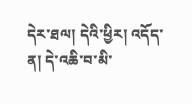དེར་ཐལ། དེའི་ཕྱིར། འདོད་ན། དེ་འཆི་བ་མི་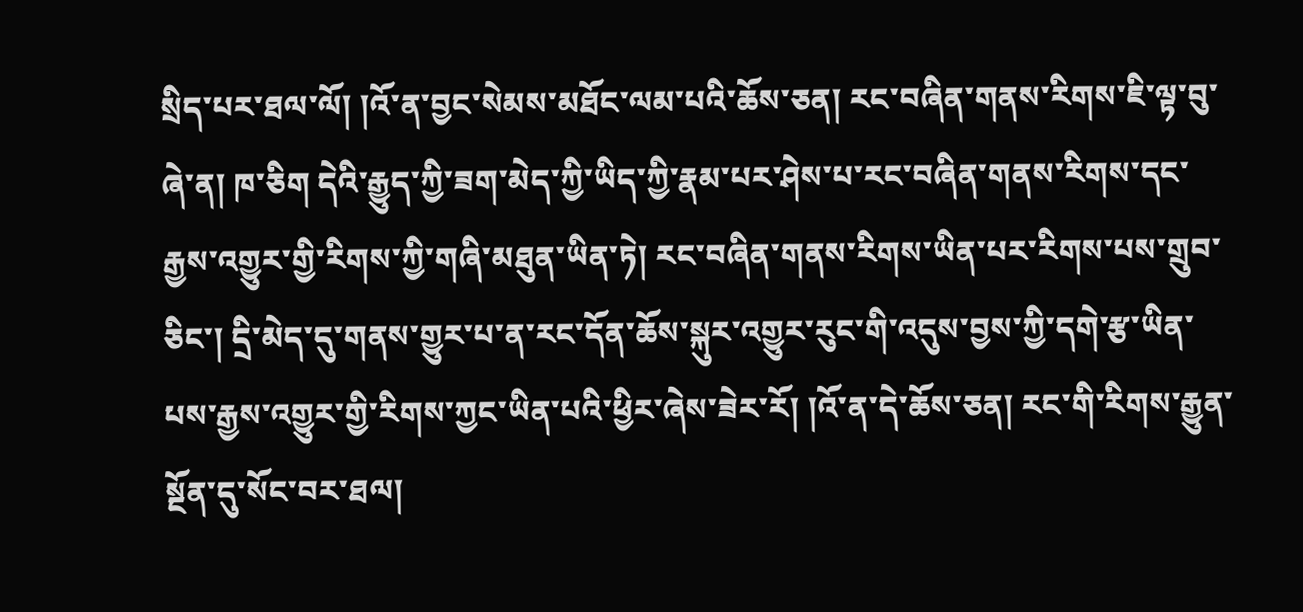སྲིད་པར་ཐལ་ལོ། །འོ་ན་བྱང་སེམས་མཐོང་ལམ་པའི་ཆོས་ཅན། རང་བཞིན་གནས་རིགས་ཇི་ལྟ་བུ་ཞེ་ན། ཁ་ཅིག དེའི་རྒྱུད་ཀྱི་ཟག་མེད་ཀྱི་ཡིད་ཀྱི་རྣམ་པར་ཤེས་པ་རང་བཞིན་གནས་རིགས་དང་རྒྱས་འགྱུར་གྱི་རིགས་ཀྱི་གཞི་མཐུན་ཡིན་ཏེ། རང་བཞིན་གནས་རིགས་ཡིན་པར་རིགས་པས་གྲུབ་ཅིང་། དྲི་མེད་དུ་གནས་གྱུར་པ་ན་རང་དོན་ཆོས་སྐུར་འགྱུར་རུང་གི་འདུས་བྱས་ཀྱི་དགེ་རྩ་ཡིན་པས་རྒྱས་འགྱུར་གྱི་རིགས་ཀྱང་ཡིན་པའི་ཕྱིར་ཞེས་ཟེར་རོ། །འོ་ན་དེ་ཆོས་ཅན། རང་གི་རིགས་རྒྱུན་སྔོན་དུ་སོང་བར་ཐལ།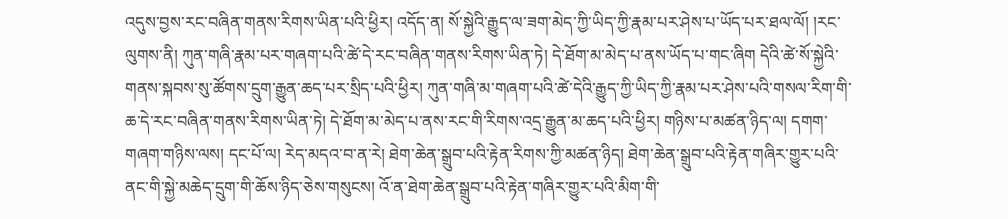འདུས་བྱས་རང་བཞིན་གནས་རིགས་ཡིན་པའི་ཕྱིར། འདོད་ན། སོ་སྐྱེའི་རྒྱུད་ལ་ཟག་མེད་ཀྱི་ཡིད་ཀྱི་རྣམ་པར་ཤེས་པ་ཡོད་པར་ཐལ་ལོ། །རང་ལུགས་ནི། ཀུན་གཞི་རྣམ་པར་གཞག་པའི་ཚེ་དེ་རང་བཞིན་གནས་རིགས་ཡིན་ཏེ། དེ་ཐོག་མ་མེད་པ་ནས་ཡོད་པ་གང་ཞིག དེའི་ཚེ་སོ་སྐྱེའི་གནས་སྐབས་སུ་ཚོགས་དྲུག་རྒྱུན་ཆད་པར་སྲིད་པའི་ཕྱིར། ཀུན་གཞི་མ་གཞག་པའི་ཚེ་དེའི་རྒྱུད་ཀྱི་ཡིད་ཀྱི་རྣམ་པར་ཤེས་པའི་གསལ་རིག་གི་ཆ་དེ་རང་བཞིན་གནས་རིགས་ཡིན་ཏེ། དེ་ཐོག་མ་མེད་པ་ནས་རང་གི་རིགས་འདྲ་རྒྱུན་མ་ཆད་པའི་ཕྱིར། གཉིས་པ་མཚན་ཉིད་ལ། དགག་གཞག་གཉིས་ལས། དང་པོ་ལ། རེད་མདའ་བ་ན་རེ། ཐེག་ཆེན་སྒྲུབ་པའི་རྟེན་རིགས་ཀྱི་མཚན་ཉིད། ཐེག་ཆེན་སྒྲུབ་པའི་རྟེན་གཞིར་གྱུར་པའི་ནང་གི་སྐྱེ་མཆེད་དྲུག་གི་ཆོས་ཉིད་ཅེས་གསུངས། འོ་ན་ཐེག་ཆེན་སྒྲུབ་པའི་རྟེན་གཞིར་གྱུར་པའི་མིག་གི་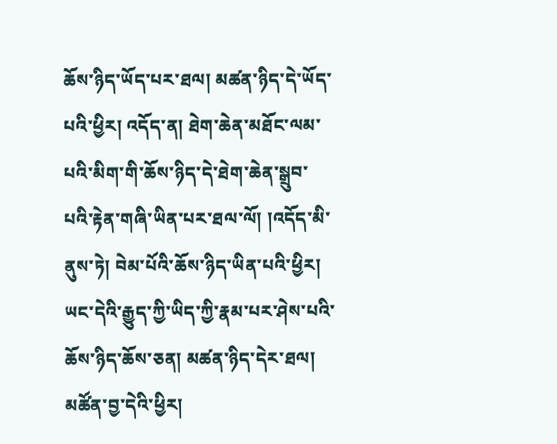ཆོས་ཉིད་ཡོད་པར་ཐལ། མཚན་ཉིད་དེ་ཡོད་པའི་ཕྱིར། འདོད་ན། ཐེག་ཆེན་མཐོང་ལམ་པའི་མིག་གི་ཆོས་ཉིད་དེ་ཐེག་ཆེན་སྒྲུབ་པའི་རྟེན་གཞི་ཡིན་པར་ཐལ་ལོ། །འདོད་མི་ནུས་ཏེ། བེམ་པོའི་ཆོས་ཉིད་ཡིན་པའི་ཕྱིར། ཡང་དེའི་རྒྱུད་ཀྱི་ཡིད་ཀྱི་རྣམ་པར་ཤེས་པའི་ཆོས་ཉིད་ཆོས་ཅན། མཚན་ཉིད་དེར་ཐལ། མཚོན་བྱ་དེའི་ཕྱིར།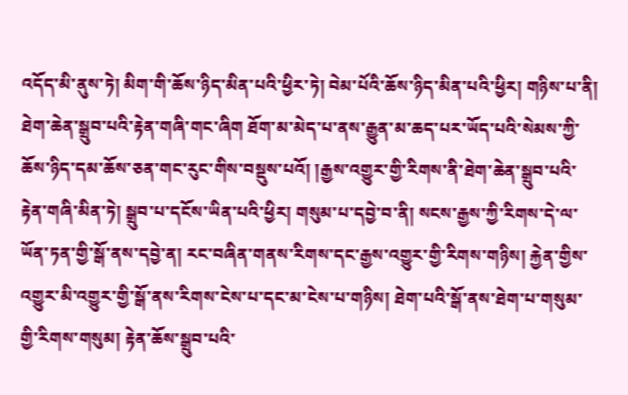འདོད་མི་ནུས་ཏེ། མིག་གི་ཆོས་ཉིད་མིན་པའི་ཕྱིར་ཏེ། བེམ་པོའི་ཆོས་ཉིད་མིན་པའི་ཕྱིར། གཉིས་པ་ནི། ཐེག་ཆེན་སྒྲུབ་པའི་རྟེན་གཞི་གང་ཞིག ཐོག་མ་མེད་པ་ནས་རྒྱུན་མ་ཆད་པར་ཡོད་པའི་སེམས་ཀྱི་ཆོས་ཉིད་དམ་ཆོས་ཅན་གང་རུང་གིས་བསྡུས་པའོ། །རྒྱས་འགྱུར་གྱི་རིགས་ནི་ཐེག་ཆེན་སྒྲུབ་པའི་རྟེན་གཞི་མིན་ཏེ། སྒྲུབ་པ་དངོས་ཡིན་པའི་ཕྱིར། གསུམ་པ་དབྱེ་བ་ནི། སངས་རྒྱས་ཀྱི་རིགས་དེ་ལ་ཡོན་ཏན་གྱི་སྒོ་ནས་དབྱེ་ན། རང་བཞིན་གནས་རིགས་དང་རྒྱས་འགྱུར་གྱི་རིགས་གཉིས། རྐྱེན་གྱིས་འགྱུར་མི་འགྱུར་གྱི་སྒོ་ནས་རིགས་ངེས་པ་དང་མ་ངེས་པ་གཉིས། ཐེག་པའི་སྒོ་ནས་ཐེག་པ་གསུམ་གྱི་རིགས་གསུམ། རྟེན་ཆོས་སྒྲུབ་པའི་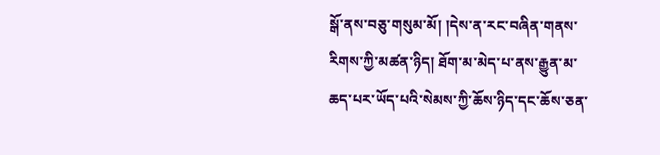སྒོ་ནས་བཅུ་གསུམ་མོ། །དེས་ན་རང་བཞིན་གནས་རིགས་ཀྱི་མཚན་ཉིད། ཐོག་མ་མེད་པ་ནས་རྒྱུན་མ་ཆད་པར་ཡོད་པའི་སེམས་ཀྱི་ཆོས་ཉིད་དང་ཆོས་ཅན་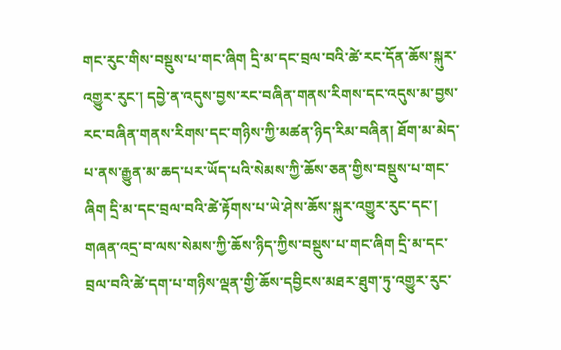གང་རུང་གིས་བསྡུས་པ་གང་ཞིག དྲི་མ་དང་བྲལ་བའི་ཚེ་རང་དོན་ཆོས་སྐུར་འགྱུར་རུང་། དབྱེ་ན་འདུས་བྱས་རང་བཞིན་གནས་རིགས་དང་འདུས་མ་བྱས་རང་བཞིན་གནས་རིགས་དང་གཉིས་ཀྱི་མཚན་ཉིད་རིམ་བཞིན། ཐོག་མ་མེད་པ་ནས་རྒྱུན་མ་ཆད་པར་ཡོད་པའི་སེམས་ཀྱི་ཆོས་ཅན་གྱིས་བསྡུས་པ་གང་ཞིག དྲི་མ་དང་བྲལ་བའི་ཚེ་རྟོགས་པ་ཡེ་ཤེས་ཆོས་སྐུར་འགྱུར་རུང་དང་། གཞན་འདྲ་བ་ལས་སེམས་ཀྱི་ཆོས་ཉིད་ཀྱིས་བསྡུས་པ་གང་ཞིག དྲི་མ་དང་བྲལ་བའི་ཚེ་དག་པ་གཉིས་ལྡན་གྱི་ཆོས་དབྱིངས་མཐར་ཐུག་ཏུ་འགྱུར་རུང་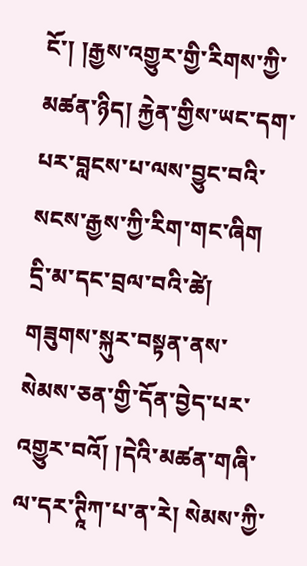ངོ་། །རྒྱས་འགྱུར་གྱི་རིགས་ཀྱི་མཚན་ཉིད། རྐྱེན་གྱིས་ཡང་དག་པར་བླངས་པ་ལས་བྱུང་བའི་སངས་རྒྱས་ཀྱི་རིག་གང་ཞིག དྲི་མ་དང་བྲལ་བའི་ཚེ། གཟུགས་སྐུར་བསྟན་ནས་སེམས་ཅན་གྱི་དོན་བྱེད་པར་འགྱུར་བའོ། །དེའི་མཚན་གཞི་ལ་དར་ཊཱིཀ་པ་ན་རེ། སེམས་ཀྱི་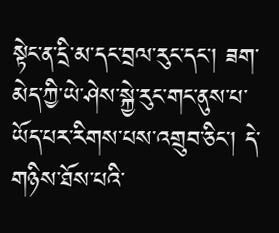སྟེང་ན་དྲི་མ་དང་བྲལ་རུང་དང་། ཟག་མེད་ཀྱི་ཡེ་ཤེས་སྐྱེ་རུང་གང་ནུས་པ་ཡོད་པར་རིགས་པས་འགྲུབ་ཅིང་། དེ་གཉིས་ཐོས་པའི་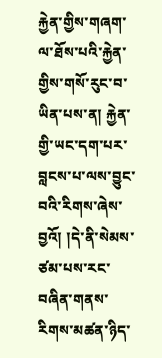རྐྱེན་གྱིས་གཞག་ལ་ཐོས་པའི་རྐྱེན་གྱིས་གསོ་རུང་བ་ཡིན་པས་ན། རྐྱེན་གྱི་ཡང་དག་པར་བླངས་པ་ལས་བྱུང་བའི་རིགས་ཞེས་བྱའོ། །དེ་ནི་སེམས་ཙམ་པས་རང་བཞིན་གནས་རིགས་མཚན་ཉིད་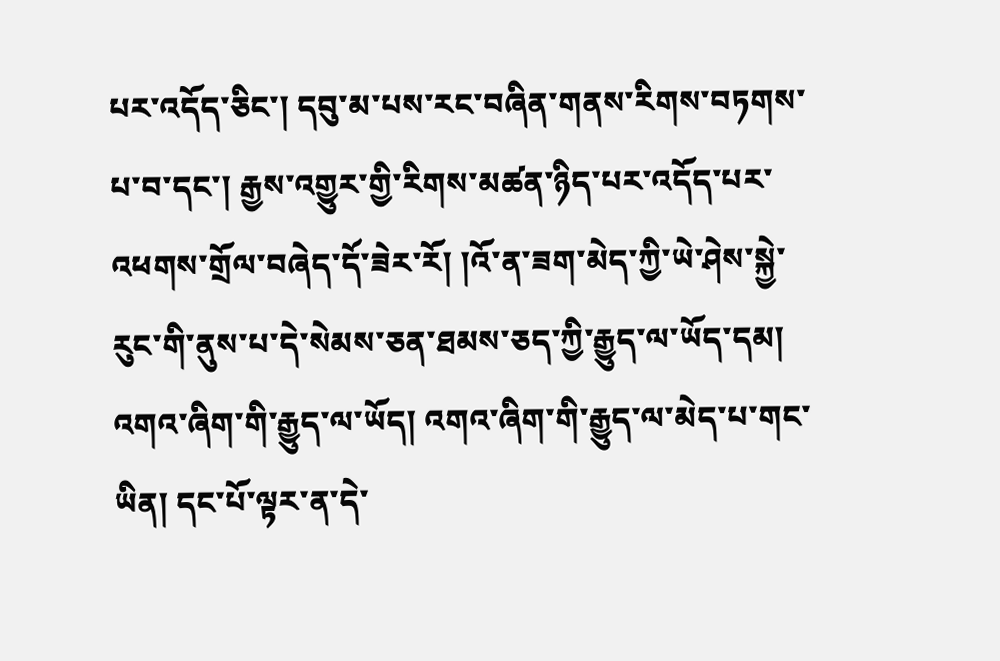པར་འདོད་ཅིང་། དབུ་མ་པས་རང་བཞིན་གནས་རིགས་བཏགས་པ་བ་དང་། རྒྱས་འགྱུར་གྱི་རིགས་མཚན་ཉིད་པར་འདོད་པར་འཕགས་གྲོལ་བཞེད་དོ་ཟེར་རོ། །འོ་ན་ཟག་མེད་ཀྱི་ཡེ་ཤེས་སྐྱེ་རུང་གི་ནུས་པ་དེ་སེམས་ཅན་ཐམས་ཅད་ཀྱི་རྒྱུད་ལ་ཡོད་དམ། འགའ་ཞིག་གི་རྒྱུད་ལ་ཡོད། འགའ་ཞིག་གི་རྒྱུད་ལ་མེད་པ་གང་ཡིན། དང་པོ་ལྟར་ན་དེ་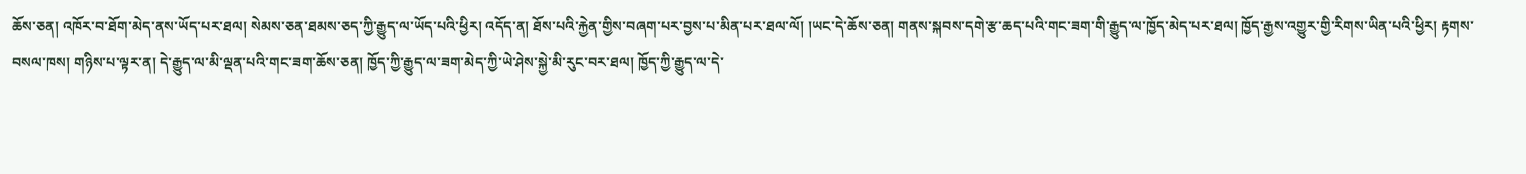ཆོས་ཅན། འཁོར་བ་ཐོག་མེད་ནས་ཡོད་པར་ཐལ། སེམས་ཅན་ཐམས་ཅད་ཀྱི་རྒྱུད་ལ་ཡོད་པའི་ཕྱིར། འདོད་ན། ཐོས་པའི་རྐྱེན་གྱིས་བཞག་པར་བྱས་པ་མིན་པར་ཐལ་ལོ། །ཡང་དེ་ཆོས་ཅན། གནས་སྐབས་དགེ་རྩ་ཆད་པའི་གང་ཟག་གི་རྒྱུད་ལ་ཁྱོད་མེད་པར་ཐལ། ཁྱོད་རྒྱས་འགྱུར་གྱི་རིགས་ཡིན་པའི་ཕྱིར། རྟགས་བསལ་ཁས། གཉིས་པ་ལྟར་ན། དེ་རྒྱུད་ལ་མི་ལྡན་པའི་གང་ཟག་ཆོས་ཅན། ཁྱོད་ཀྱི་རྒྱུད་ལ་ཟག་མེད་ཀྱི་ཡེ་ཤེས་སྐྱེ་མི་རུང་བར་ཐལ། ཁྱོད་ཀྱི་རྒྱུད་ལ་དེ་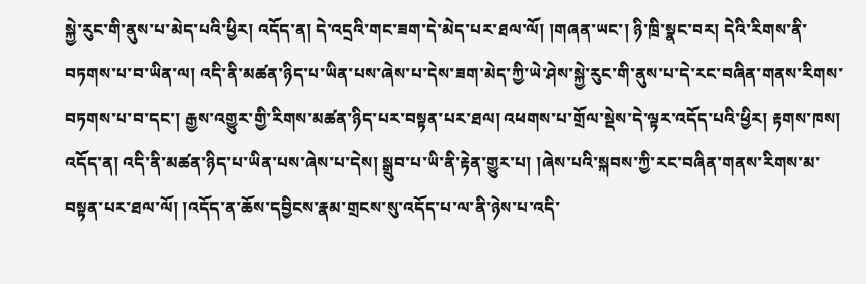སྐྱེ་རུང་གི་ནུས་པ་མེད་པའི་ཕྱིར། འདོད་ན། དེ་འདྲའི་གང་ཟག་དེ་མེད་པར་ཐལ་ལོ། །གཞན་ཡང་། ཉི་ཁྲི་སྣང་བར། དེའི་རིགས་ནི་བཏགས་པ་བ་ཡིན་ལ། འདི་ནི་མཚན་ཉིད་པ་ཡིན་པས་ཞེས་པ་དེས་ཟག་མེད་ཀྱི་ཡེ་ཤེས་སྐྱེ་རུང་གི་ནུས་པ་དེ་རང་བཞིན་གནས་རིགས་བཏགས་པ་བ་དང་། རྒྱས་འགྱུར་གྱི་རིགས་མཚན་ཉིད་པར་བསྟན་པར་ཐལ། འཕགས་པ་གྲོལ་སྡེས་དེ་ལྟར་འདོད་པའི་ཕྱིར། རྟགས་ཁས། འདོད་ན། འདི་ནི་མཚན་ཉིད་པ་ཡིན་པས་ཞེས་པ་དེས། སྒྲུབ་པ་ཡི་ནི་རྟེན་གྱུར་པ། །ཞེས་པའི་སྐབས་ཀྱི་རང་བཞིན་གནས་རིགས་མ་བསྟན་པར་ཐལ་ལོ། །འདོད་ན་ཆོས་དབྱིངས་རྣམ་གྲངས་སུ་འདོད་པ་ལ་ནི་ཉེས་པ་འདི་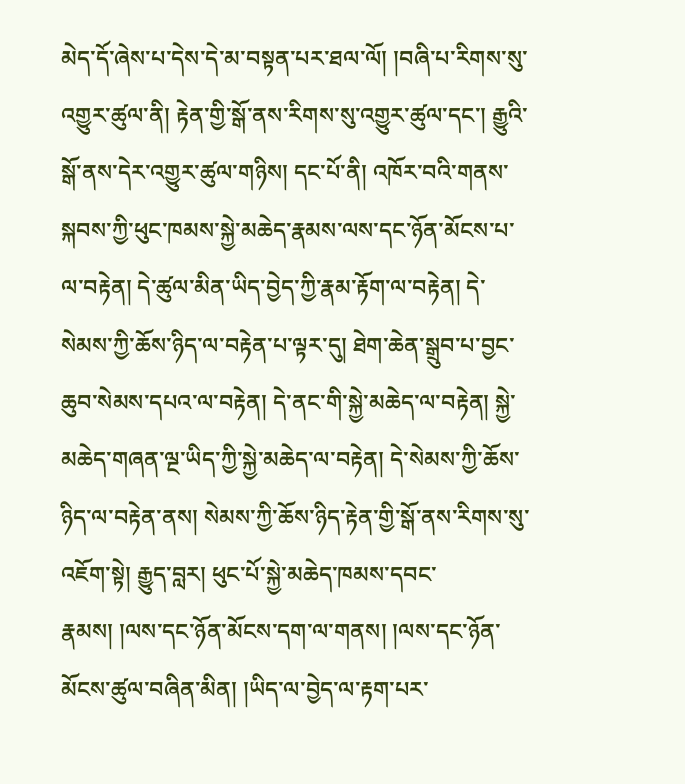མེད་དོ་ཞེས་པ་དེས་དེ་མ་བསྟན་པར་ཐལ་ལོ། །བཞི་པ་རིགས་སུ་འགྱུར་ཚུལ་ནི། རྟེན་གྱི་སྒོ་ནས་རིགས་སུ་འགྱུར་ཚུལ་དང་། རྒྱུའི་སྒོ་ནས་དེར་འགྱུར་ཚུལ་གཉིས། དང་པོ་ནི། འཁོར་བའི་གནས་སྐབས་ཀྱི་ཕུང་ཁམས་སྐྱེ་མཆེད་རྣམས་ལས་དང་ཉོན་མོངས་པ་ལ་བརྟེན། དེ་ཚུལ་མིན་ཡིད་བྱེད་ཀྱི་རྣམ་རྟོག་ལ་བརྟེན། དེ་སེམས་ཀྱི་ཆོས་ཉིད་ལ་བརྟེན་པ་ལྟར་དུ། ཐེག་ཆེན་སྒྲུབ་པ་བྱང་ཆུབ་སེམས་དཔའ་ལ་བརྟེན། དེ་ནང་གི་སྐྱེ་མཆེད་ལ་བརྟེན། སྐྱེ་མཆེད་གཞན་ལྔ་ཡིད་ཀྱི་སྐྱེ་མཆེད་ལ་བརྟེན། དེ་སེམས་ཀྱི་ཆོས་ཉིད་ལ་བརྟེན་ནས། སེམས་ཀྱི་ཆོས་ཉིད་རྟེན་གྱི་སྒོ་ནས་རིགས་སུ་འཇོག་སྟེ། རྒྱུད་བླར། ཕུང་པོ་སྐྱེ་མཆེད་ཁམས་དབང་རྣམས། །ལས་དང་ཉོན་མོངས་དག་ལ་གནས། །ལས་དང་ཉོན་མོངས་ཚུལ་བཞིན་མིན། །ཡིད་ལ་བྱེད་ལ་རྟག་པར་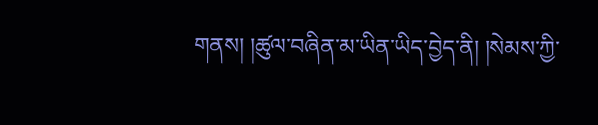གནས། །ཚུལ་བཞིན་མ་ཡིན་ཡིད་བྱེད་ནི། །སེམས་ཀྱི་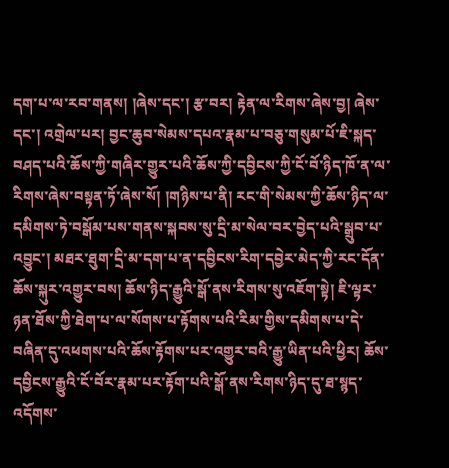དག་པ་ལ་རབ་གནས། །ཞེས་དང་། རྩ་བར། རྟེན་ལ་རིགས་ཞེས་བྱ། ཞེས་དང་། འགྲེལ་པར། བྱང་ཆུབ་སེམས་དཔའ་རྣམ་པ་བཅུ་གསུམ་པོ་ཇི་སྐད་བཤད་པའི་ཆོས་ཀྱི་གཞིར་གྱུར་པའི་ཆོས་ཀྱི་དབྱིངས་ཀྱི་ངོ་བོ་ཉིད་ཁོ་ན་ལ་རིགས་ཞེས་བསྟན་ཏོ་ཞེས་སོ། །གཉིས་པ་ནི། རང་གི་སེམས་ཀྱི་ཆོས་ཉིད་ལ་དམིགས་ཏེ་བསྒོམ་པས་གནས་སྐབས་སུ་དྲི་མ་སེལ་བར་བྱེད་པའི་སྒྲུབ་པ་འབྱུང་། མཐར་ཐུག་དྲི་མ་དག་པ་ན་དབྱིངས་རིག་དབྱེར་མེད་ཀྱི་རང་དོན་ཆོས་སྐུར་འགྱུར་བས། ཆོས་ཉིད་རྒྱུའི་སྒོ་ནས་རིགས་སུ་འཇོག་སྟེ། ཇི་ལྟར་ཉན་ཐོས་ཀྱི་ཐེག་པ་ལ་སོགས་པ་རྟོགས་པའི་རིམ་གྱིས་དམིགས་པ་དེ་བཞིན་དུ་འཕགས་པའི་ཆོས་རྟོགས་པར་འགྱུར་བའི་རྒྱུ་ཡིན་པའི་ཕྱིར། ཆོས་དབྱིངས་རྒྱུའི་ངོ་བོར་རྣམ་པར་རྟོག་པའི་སྒོ་ནས་རིགས་ཉིད་དུ་ཐ་སྙད་འདོགས་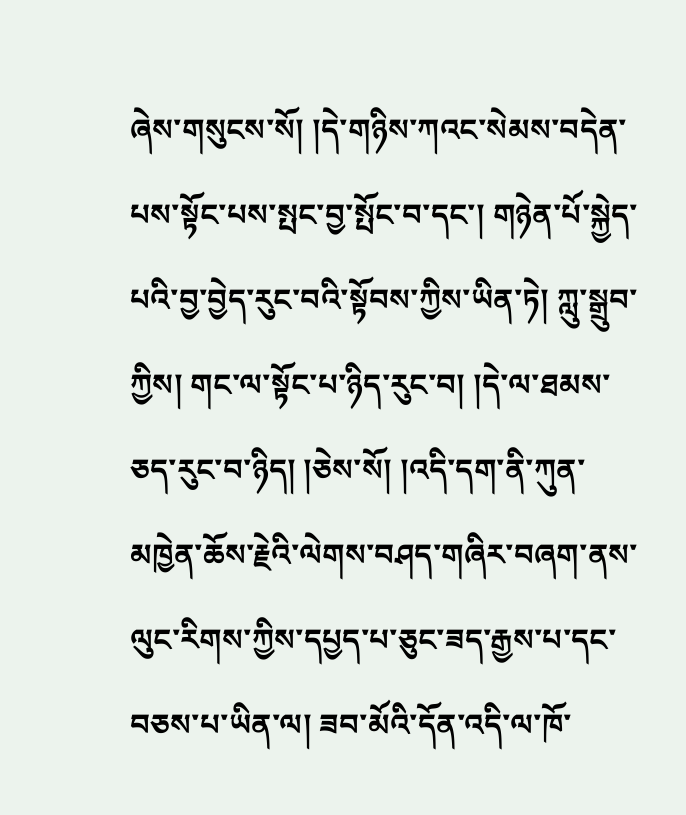ཞེས་གསུངས་སོ། །དེ་གཉིས་ཀའང་སེམས་བདེན་པས་སྟོང་པས་སྤང་བྱ་སྤོང་བ་དང་། གཉེན་པོ་སྐྱེད་པའི་བྱ་བྱེད་རུང་བའི་སྟོབས་ཀྱིས་ཡིན་ཏེ། ཀླུ་སྒྲུབ་ཀྱིས། གང་ལ་སྟོང་པ་ཉིད་རུང་བ། །དེ་ལ་ཐམས་ཅད་རུང་བ་ཉིད། །ཅེས་སོ། །འདི་དག་ནི་ཀུན་མཁྱེན་ཆོས་རྗེའི་ལེགས་བཤད་གཞིར་བཞག་ནས་ལུང་རིགས་ཀྱིས་དཔྱད་པ་ཅུང་ཟད་རྒྱས་པ་དང་བཅས་པ་ཡིན་ལ། ཟབ་མོའི་དོན་འདི་ལ་ཁོ་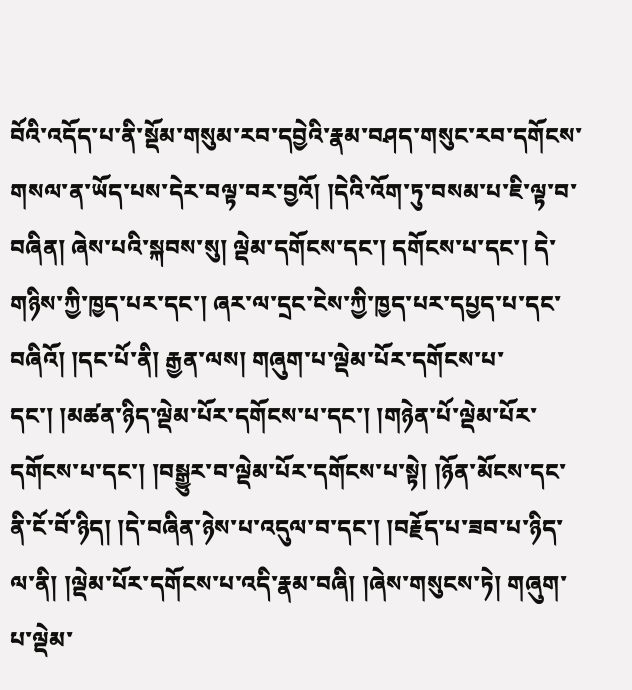བོའི་འདོད་པ་ནི་སྡོམ་གསུམ་རབ་དབྱེའི་རྣམ་བཤད་གསུང་རབ་དགོངས་གསལ་ན་ཡོད་པས་དེར་བལྟ་བར་བྱའོ། །དེའི་འོག་ཏུ་བསམ་པ་ཇི་ལྟ་བ་བཞིན། ཞེས་པའི་སྐབས་སུ། ལྡེམ་དགོངས་དང་། དགོངས་པ་དང་། དེ་གཉིས་ཀྱི་ཁྱད་པར་དང་། ཞར་ལ་དྲང་ངེས་ཀྱི་ཁྱད་པར་དཔྱད་པ་དང་བཞིའོ། །དང་པོ་ནི། རྒྱན་ལས། གཞུག་པ་ལྡེམ་པོར་དགོངས་པ་དང་། །མཚན་ཉིད་ལྡེམ་པོར་དགོངས་པ་དང་། །གཉེན་པོ་ལྡེམ་པོར་དགོངས་པ་དང་། །བསྒྱུར་བ་ལྡེམ་པོར་དགོངས་པ་སྟེ། །ཉོན་མོངས་དང་ནི་ངོ་བོ་ཉིད། །དེ་བཞིན་ཉེས་པ་འདུལ་བ་དང་། །བརྗོད་པ་ཟབ་པ་ཉིད་ལ་ནི། །ལྡེམ་པོར་དགོངས་པ་འདི་རྣམ་བཞི། །ཞེས་གསུངས་ཏེ། གཞུག་པ་ལྡེམ་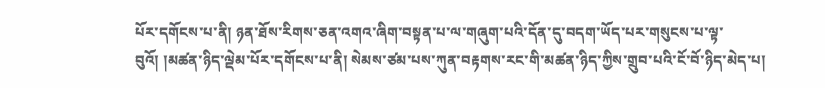པོར་དགོངས་པ་ནི། ཉན་ཐོས་རིགས་ཅན་འགའ་ཞིག་བསྟན་པ་ལ་གཞུག་པའི་དོན་དུ་བདག་ཡོད་པར་གསུངས་པ་ལྟ་བུའོ། །མཚན་ཉིད་ལྡེམ་པོར་དགོངས་པ་ནི། སེམས་ཙམ་པས་ཀུན་བརྟགས་རང་གི་མཚན་ཉིད་ཀྱིས་གྲུབ་པའི་ངོ་བོ་ཉིད་མེད་པ།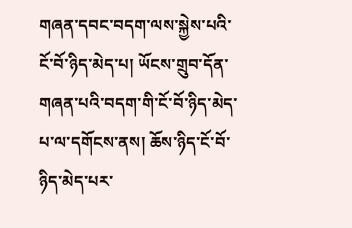གཞན་དབང་བདག་ལས་སྐྱེས་པའི་ངོ་བོ་ཉིད་མེད་པ། ཡོངས་གྲུབ་དོན་གཞན་པའི་བདག་གི་ངོ་བོ་ཉིད་མེད་པ་ལ་དགོངས་ནས། ཆོས་ཉིད་ངོ་བོ་ཉིད་མེད་པར་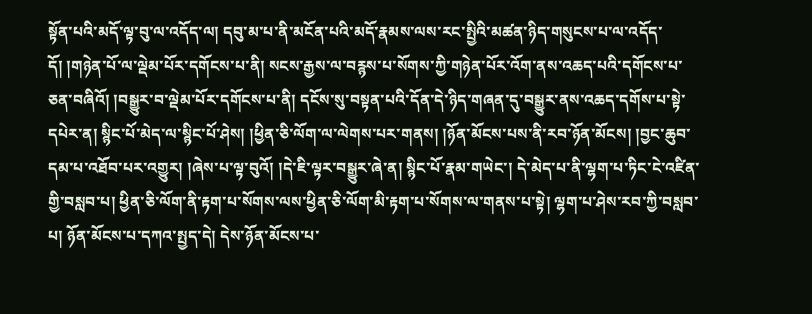སྟོན་པའི་མདོ་ལྟ་བུ་ལ་འདོད་ལ། དབུ་མ་པ་ནི་མངོན་པའི་མདོ་རྣམས་ལས་རང་སྤྱིའི་མཚན་ཉིད་གསུངས་པ་ལ་འདོད་དོ། །གཉེན་པོ་ལ་ལྡེམ་པོར་དགོངས་པ་ནི། སངས་རྒྱས་ལ་བརྙས་པ་སོགས་ཀྱི་གཉེན་པོར་འོག་ནས་འཆད་པའི་དགོངས་པ་ཅན་བཞིའོ། །བསྒྱུར་བ་ལྡེམ་པོར་དགོངས་པ་ནི། དངོས་སུ་བསྟན་པའི་དོན་དེ་ཉིད་གཞན་དུ་བསྒྱུར་ནས་འཆད་དགོས་པ་སྟེ་དཔེར་ན། སྙིང་པོ་མེད་ལ་སྙིང་པོ་ཤེས། །ཕྱིན་ཅི་ལོག་ལ་ལེགས་པར་གནས། །ཉོན་མོངས་པས་ནི་རབ་ཉོན་མོངས། །བྱང་ཆུབ་དམ་པ་འཐོབ་པར་འགྱུར། །ཞེས་པ་ལྟ་བུའོ། །དེ་ཇི་ལྟར་བསྒྱུར་ཞེ་ན། སྙིང་པོ་རྣམ་གཡེང་། དེ་མེད་པ་ནི་ལྷག་པ་ཏིང་ངེ་འཛིན་གྱི་བསླབ་པ། ཕྱིན་ཅི་ལོག་ནི་རྟག་པ་སོགས་ལས་ཕྱིན་ཅི་ལོག་མི་རྟག་པ་སོགས་ལ་གནས་པ་སྟེ། ལྷག་པ་ཤེས་རབ་ཀྱི་བསླབ་པ། ཉོན་མོངས་པ་དཀའ་སྤྱད་དེ། དེས་ཉོན་མོངས་པ་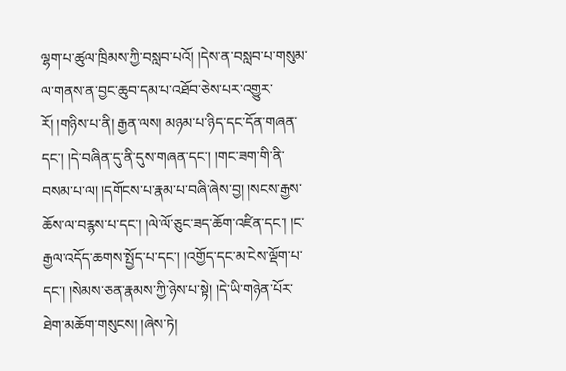ལྷག་པ་ཚུལ་ཁྲིམས་ཀྱི་བསླབ་པའོ། །དེས་ན་བསླབ་པ་གསུམ་ལ་གནས་ན་བྱང་ཆུབ་དམ་པ་འཐོབ་ཅེས་པར་འགྱུར་རོ། །གཉིས་པ་ནི། རྒྱན་ལས། མཉམ་པ་ཉིད་དང་དོན་གཞན་དང་། །དེ་བཞིན་དུ་ནི་དུས་གཞན་དང་། །གང་ཟག་གི་ནི་བསམ་པ་ལ། །དགོངས་པ་རྣམ་པ་བཞི་ཞེས་བྱ། །སངས་རྒྱས་ཆོས་ལ་བརྙས་པ་དང་། །ལེ་ལོ་ཅུང་ཟད་ཆོག་འཛིན་དང་། །ང་རྒྱལ་འདོད་ཆགས་སྤྱོད་པ་དང་། །འགྱོད་དང་མ་ངེས་ལྡོག་པ་དང་། །སེམས་ཅན་རྣམས་ཀྱི་ཉེས་པ་སྟེ། །དེ་ཡི་གཉེན་པོར་ཐེག་མཆོག་གསུངས། །ཞེས་ཏེ།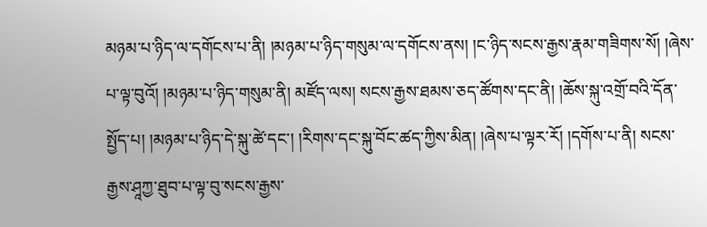མཉམ་པ་ཉིད་ལ་དགོངས་པ་ནི། །མཉམ་པ་ཉིད་གསུམ་ལ་དགོངས་ནས། །ང་ཉིད་སངས་རྒྱས་རྣམ་གཟིགས་སོ། །ཞེས་པ་ལྟ་བུའོ། །མཉམ་པ་ཉིད་གསུམ་ནི། མཛོད་ལས། སངས་རྒྱས་ཐམས་ཅད་ཚོགས་དང་ནི། །ཆོས་སྐུ་འགྲོ་བའི་དོན་སྤྱོད་པ། །མཉམ་པ་ཉིད་དེ་སྐུ་ཚེ་དང་། །རིགས་དང་སྐུ་བོང་ཚད་ཀྱིས་མིན། །ཞེས་པ་ལྟར་རོ། །དགོས་པ་ནི། སངས་རྒྱས་ཤཱཀྱ་ཐུབ་པ་ལྟ་བུ་སངས་རྒྱས་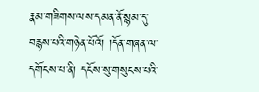རྣམ་གཟིགས་ལས་དམན་ནོ་སྙམ་དུ་བརྙས་པའི་གཉེན་པོའོ། །དོན་གཞན་ལ་དགོངས་པ་ནི། དངོས་སུ་གསུངས་པའི་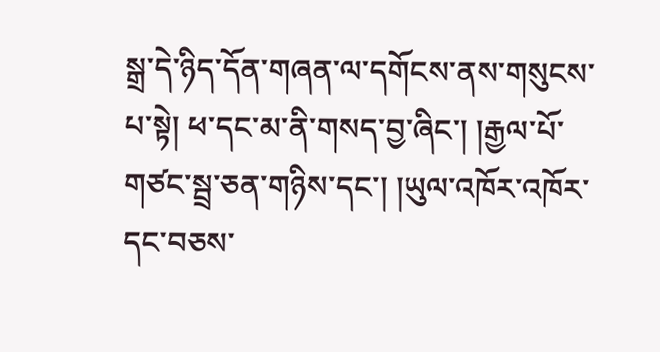སྒྲ་དེ་ཉིད་དོན་གཞན་ལ་དགོངས་ནས་གསུངས་པ་སྟེ། ཕ་དང་མ་ནི་གསད་བྱ་ཞིང་། །རྒྱལ་པོ་གཙང་སྦྲ་ཅན་གཉིས་དང་། །ཡུལ་འཁོར་འཁོར་དང་བཅས་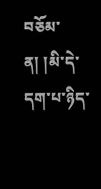བཅོམ་ན། །མི་དེ་དག་པ་ཉིད་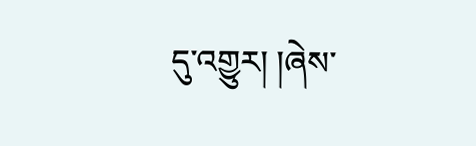དུ་འགྱུར། །ཞེས་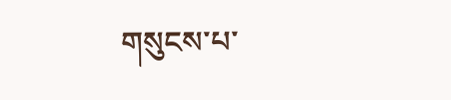གསུངས་པ་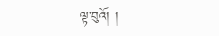ལྟ་བུའོ། །